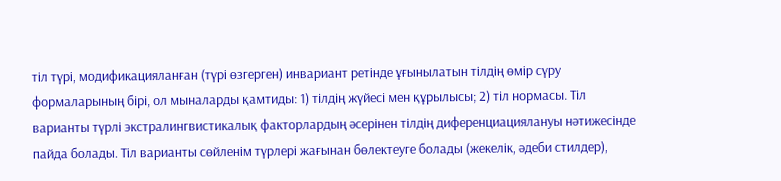тіл түрі, модификацияланған (түрі өзгерген) инвариант ретінде ұғынылатын тілдің өмір сүру формаларының бірі, ол мыналарды қамтиды: 1) тілдің жүйесі мен құрылысы; 2) тіл нормасы. Тіл варианты түрлі экстралингвистикалық факторлардың әсерінен тілдің диференциациялануы нәтижесінде пайда болады. Тіл варианты сөйленім түрлері жағынан бөлектеуге болады (жекелік, әдеби стилдер),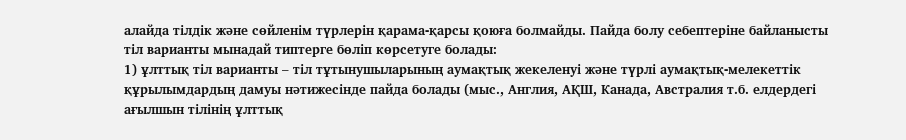алайда тілдік және сөйленім түрлерін қарама-қарсы қоюға болмайды. Пайда болу себептеріне байланысты тіл варианты мынадай типтерге бөліп көрсетуге болады:
1) ұлттық тіл варианты – тіл тұтынушыларының аумақтық жекеленуі және түрлі аумақтық-мелекеттік құрылымдардың дамуы нәтижесінде пайда болады (мыс., Англия, АҚШ, Канада, Австралия т.б. елдердегі ағылшын тілінің ұлттық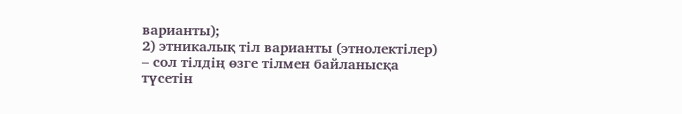варианты);
2) этникалық тіл варианты (этнолектілер) – сол тілдің өзге тілмен байланысқа түсетін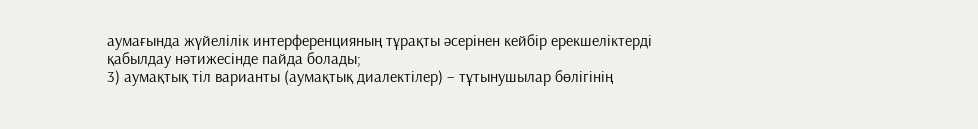аумағында жүйелілік интерференцияның тұрақты әсерінен кейбір ерекшеліктерді қабылдау нәтижесінде пайда болады;
3) аумақтық тіл варианты (аумақтық диалектілер) – тұтынушылар бөлігінің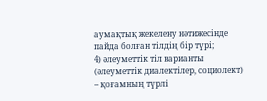аумақтық жекелену нәтижесінде пайда болған тілдің бір түрі;
4) әлеуметтік тіл варианты (әлеуметтік диалектілер, социолект) – қоғамның түрлі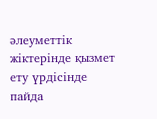әлеуметтік жіктерінде қызмет ету үрдісінде пайда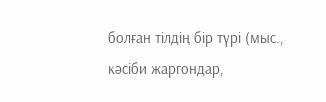болған тілдің бір түрі (мыс., кәсіби жаргондар,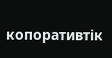копоративтік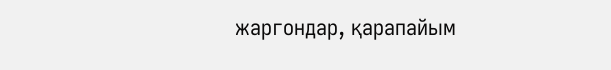жаргондар, қарапайым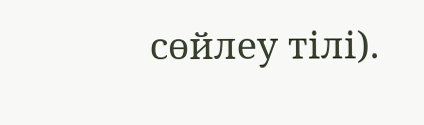сөйлеу тілі).